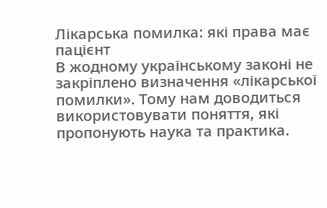Лікарська помилка: які права має пацієнт
В жодному українському законі не закріплено визначення «лікарської помилки». Тому нам доводиться використовувати поняття, які пропонують наука та практика.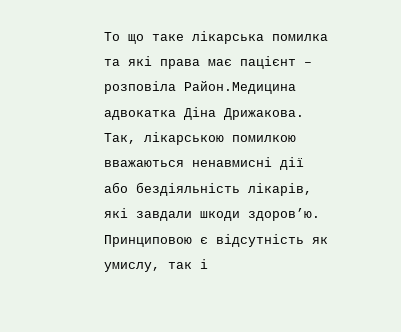То що таке лікарська помилка та які права має пацієнт – розповіла Район.Медицина адвокатка Діна Дрижакова.
Так, лікарською помилкою вважаються ненавмисні дії або бездіяльність лікарів, які завдали шкоди здоров’ю.
Принциповою є відсутність як умислу, так і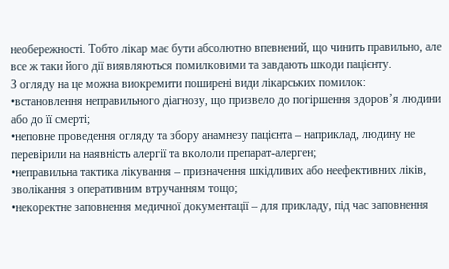необережності. Тобто лікар має бути абсолютно впевнений, що чинить правильно, але все ж таки його дії виявляються помилковими та завдають шкоди пацієнту.
З огляду на це можна виокремити поширені види лікарських помилок:
•встановлення неправильного діагнозу, що призвело до погіршення здоров’я людини або до її смерті;
•неповне проведення огляду та збору анамнезу пацієнта – наприклад, людину не перевірили на наявність алергії та вкололи препарат-алерген;
•неправильна тактика лікування – призначення шкідливих або неефективних ліків, зволікання з оперативним втручанням тощо;
•некоректне заповнення медичної документації – для прикладу, під час заповнення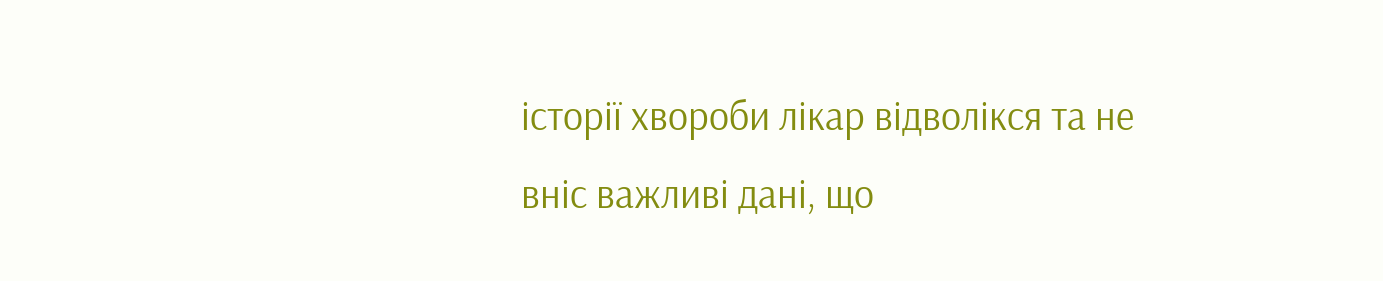історії хвороби лікар відволікся та не вніс важливі дані, що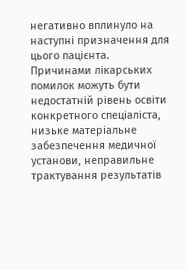негативно вплинуло на наступні призначення для цього пацієнта.
Причинами лікарських помилок можуть бути недостатній рівень освіти конкретного спеціаліста, низьке матеріальне забезпечення медичної установи, неправильне трактування результатів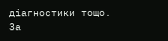діагностики тощо.
За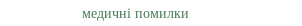медичні помилки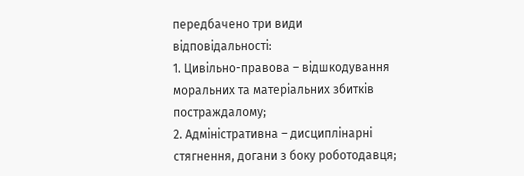передбачено три види відповідальності:
1. Цивільно-правова – відшкодування моральних та матеріальних збитків постраждалому;
2. Адміністративна – дисциплінарні стягнення, догани з боку роботодавця;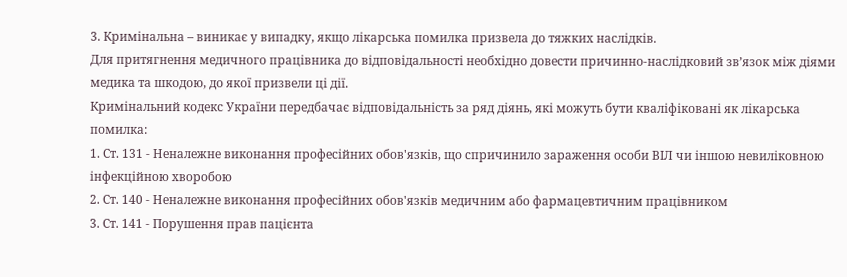3. Кримінальна – виникає у випадку, якщо лікарська помилка призвела до тяжких наслідків.
Для притягнення медичного працівника до відповідальності необхідно довести причинно-наслідковий зв’язок між діями медика та шкодою, до якої призвели ці дії.
Кримінальний кодекс України передбачає відповідальність за ряд діянь, які можуть бути кваліфіковані як лікарська помилка:
1. Ст. 131 - Неналежне виконання професійних обов'язків, що спричинило зараження особи ВІЛ чи іншою невиліковною інфекційною хворобою
2. Ст. 140 - Неналежне виконання професійних обов'язків медичним або фармацевтичним працівником
3. Ст. 141 - Порушення прав пацієнта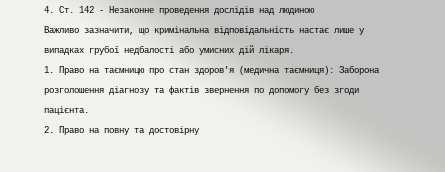4. Ст. 142 - Незаконне проведення дослідів над людиною
Важливо зазначити, що кримінальна відповідальність настає лише у випадках грубої недбалості або умисних дій лікаря.
1. Право на таємницю про стан здоров'я (медична таємниця): Заборона розголошення діагнозу та фактів звернення по допомогу без згоди пацієнта.
2. Право на повну та достовірну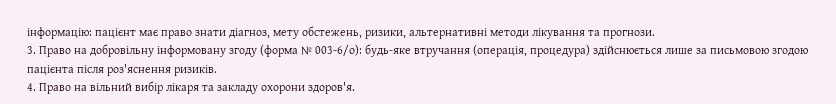інформацію: пацієнт має право знати діагноз, мету обстежень, ризики, альтернативні методи лікування та прогнози.
3. Право на добровільну інформовану згоду (форма № 003-6/о): будь-яке втручання (операція, процедура) здійснюється лише за письмовою згодою пацієнта після роз'яснення ризиків.
4. Право на вільний вибір лікаря та закладу охорони здоров'я.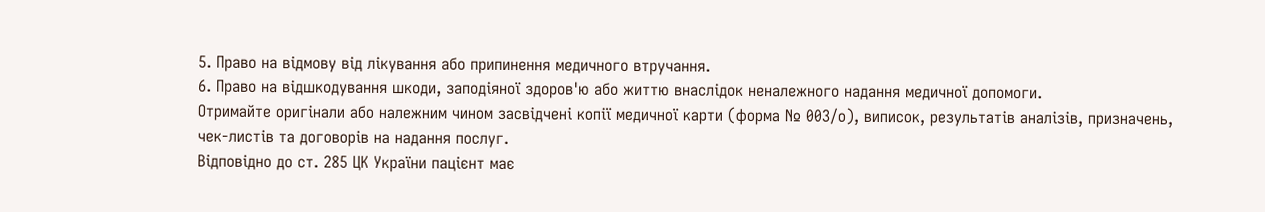5. Право на відмову від лікування або припинення медичного втручання.
6. Право на відшкодування шкоди, заподіяної здоров'ю або життю внаслідок неналежного надання медичної допомоги.
Отримайте оригінали або належним чином засвідчені копії медичної карти (форма № 003/о), виписок, результатів аналізів, призначень, чек-листів та договорів на надання послуг.
Відповідно до ст. 285 ЦК України пацієнт має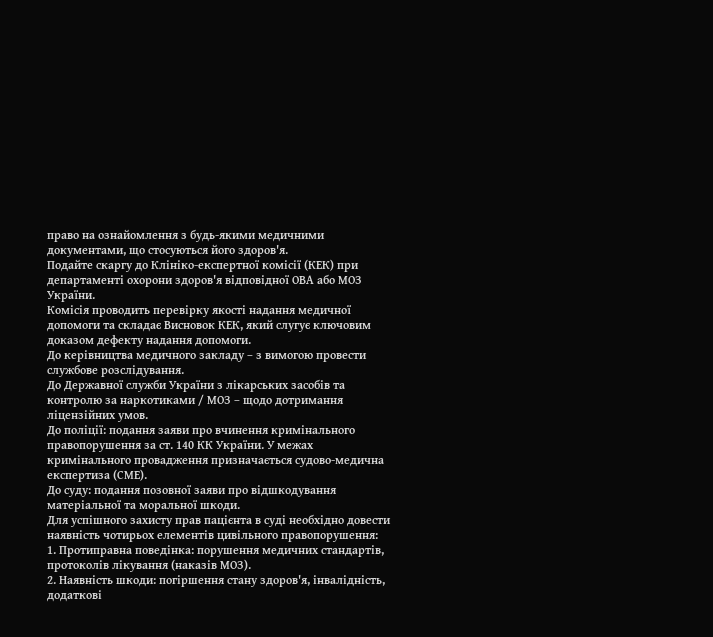право на ознайомлення з будь-якими медичними документами, що стосуються його здоров'я.
Подайте скаргу до Клініко-експертної комісії (КЕК) при департаменті охорони здоров'я відповідної ОВА або МОЗ України.
Комісія проводить перевірку якості надання медичної допомоги та складає Висновок КЕК, який слугує ключовим доказом дефекту надання допомоги.
До керівництва медичного закладу – з вимогою провести службове розслідування.
До Державної служби України з лікарських засобів та контролю за наркотиками / МОЗ – щодо дотримання ліцензійних умов.
До поліції: подання заяви про вчинення кримінального правопорушення за ст. 140 КК України. У межах кримінального провадження призначається судово-медична експертиза (СМЕ).
До суду: подання позовної заяви про відшкодування матеріальної та моральної шкоди.
Для успішного захисту прав пацієнта в суді необхідно довести наявність чотирьох елементів цивільного правопорушення:
1. Протиправна поведінка: порушення медичних стандартів, протоколів лікування (наказів МОЗ).
2. Наявність шкоди: погіршення стану здоров'я, інвалідність, додаткові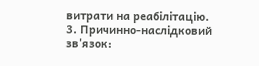витрати на реабілітацію.
3. Причинно-наслідковий зв'язок: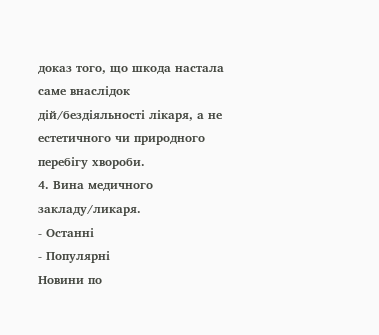доказ того, що шкода настала саме внаслідок дій/бездіяльності лікаря, а не естетичного чи природного перебігу хвороби.
4. Вина медичного закладу/ликаря.
- Останні
- Популярні
Новини по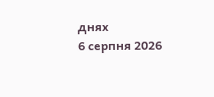днях
6 серпня 2026